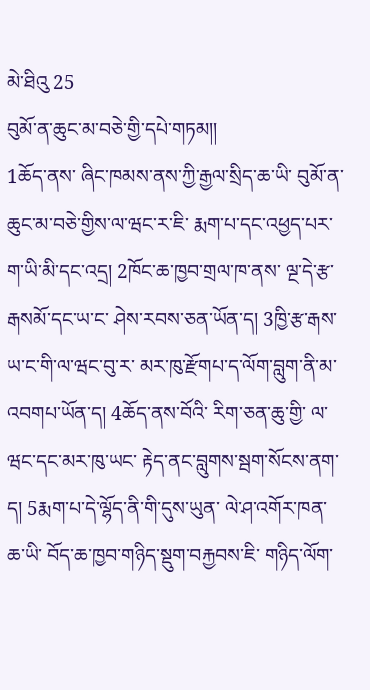མེ་ཐིའུ 25
བུམོ་ན་ཆུང་མ་བཅེ་གྱི་དཔེ་གཏམ།།
1ཆོད་ནས་ ཞིང་ཁམས་ནས་ཀྱི་རྒྱལ་སྲིད་ཆ་ཡི་ བུམོ་ན་ཆུང་མ་བཅེ་གྱིས་ལ་ཝང་ར་ཇི་ རྨག་པ་དང་འཕྱད་པར་ག་ཡི་མི་དང་འདྲ། 2ཁོང་ཆ་ཁྱབ་གྲལ་ཁ་ནས་ ལྔ་དེ་རྩ་རྒསམོ་དང་ཡ་ང་ ཤེས་རབས་ཅན་ཡོན་ད། 3ཁྱི་རྩ་རྒས་ཡ་ང་གི་ལ་ཝང་བུ་ར་ མར་ཁུ་རྫོགཔ་ད་ལོག་བླུག་ནི་མ་འབགཔ་ཡོན་ད། 4ཆོད་ནས་བོའི་ རིག་ཅན་ཆུ་གྱི་ ལ་ཝང་དང་མར་ཁུ་ཡང་ རྟེད་ནང་བླུགས་སྦག་སོངས་ནག་ད། 5རྨག་པ་དེ་ལྷོད་ནི་གི་དུས་ཡུན་ ལེ་ཤ་འགོར་ཁན་ཆ་ཡི་ བོད་ཆ་ཁྱབ་གཉིད་སྡུག་བརྐྱབས་ཇི་ གཉིད་ལོག་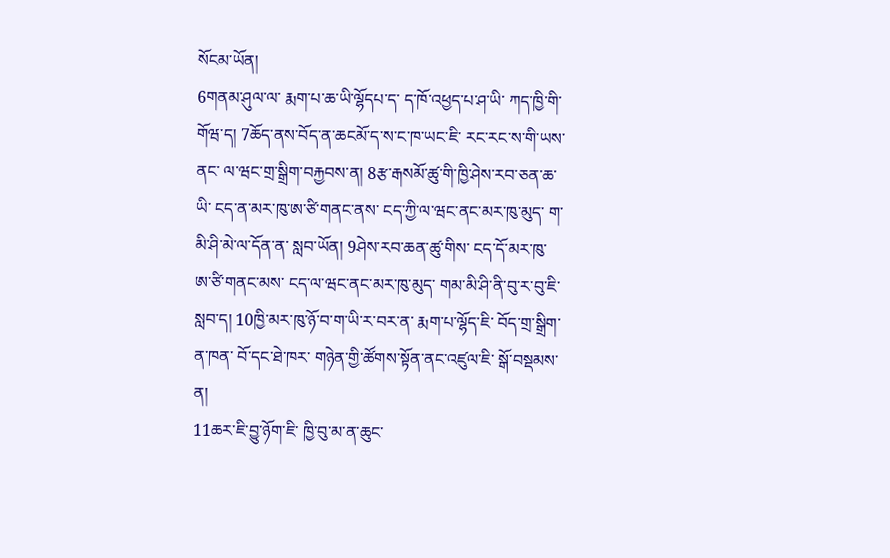སོངམ་ཡོན།
6གནམ་ཤུལ་ལ་ རྨག་པ་ཆ་ཡི་ལྷོདཔ་ད་ ད་ཁོ་འཕྱད་པ་ཤ་ཡི་ ཀད་ཁྱི་གི་གོཝ་ད། 7ཆོད་ནས་བོད་ན་ཆངམོ་ད་ས་ང་ཁ་ཡང་ཇི་ རང་རང་ས་གི་ཡས་ནང་ ལ་ཝང་གྲ་སྒྲིག་བརྐྱབས་ན། 8རྩ་རྒསམོ་ཚུ་གི་ཁྱི་ཤེས་རབ་ཅན་ཆ་ཡི་ ངད་ན་མར་ཁུ་ཨ་ཙི་གནང་ནས་ ངད་ཀྱི་ལ་ཝང་ནང་མར་ཁུ་མུད་ ག་མི་ཤི་མེ་ལ་དོན་ན་ སླབ་ཡོན། 9ཤེས་རབ་ཆན་ཚུ་གིས་ ངད་དོ་མར་ཁུ་ཨ་ཙི་གནང་མས་ ངད་ལ་ཝང་ནང་མར་ཁུ་མུད་ གམ་མི་ཤི་ནི་བུ་ར་བུ་ཇི་ སླབ་ད། 10ཁྱི་མར་ཁུ་ཉོ་བ་ག་ཡི་ར་བར་ན་ རྨག་པ་ལྷོད་ཇི་ བོད་གྲ་སྒྲིག་ན་ཁན་ བོ་དང་ཐེ་ཁར་ གཉེན་གྱི་ཚོགས་སྟོན་ནང་འཛུལ་ཇི་ སྒོ་བསྡམས་ན།
11ཆར་ཇི་བྱུ་ཉོག་ཇི་ ཁྱི་བུ་མ་ན་ཆུང་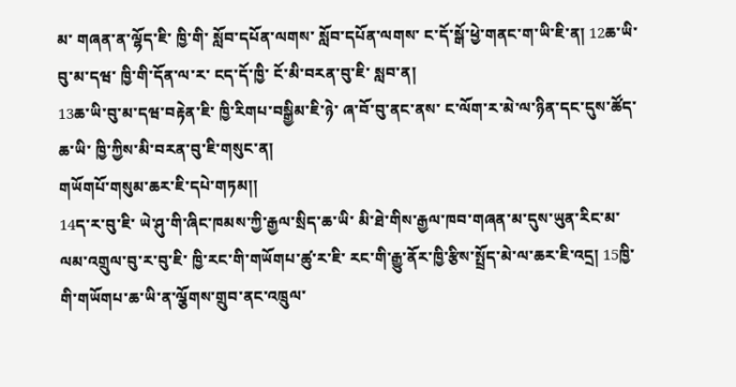མ་ གཞན་ན་ལྷོད་ཇི་ ཁྱི་གི་ སློབ་དཔོན་ལགས་ སློབ་དཔོན་ལགས་ ང་དོ་སྒོ་ཕྱེ་གནང་ག་ཡི་ཇི་ན། 12ཆ་ཡི་བུ་མ་དཝ་ ཁྱི་གི་དོན་ལ་ར་ ངད་དོ་ཁྱི་ ངོ་མི་བརན་བུ་ཇི་ སླབ་ན།
13ཆ་ཡི་བུ་མ་དཝ་བརྟེན་ཇི་ ཁྱི་རིགཔ་བསྒྱིམ་ཇི་ཉེ་ ཞ་བོ་བུ་ནང་ནས་ ང་ལོག་ར་མེ་ལ་ཉིན་དང་དུས་ཚོད་ཆ་ཡི་ ཁྱི་ཀྱིས་མི་བརན་བུ་ཇི་གསུང་ན།
གཡོགཔོ་གསུམ་ཆར་ཇི་དཔེ་གཏམ།།
14ད་ར་བུ་ཇི་ ཡེ་ཤུ་གི་ཞིང་ཁམས་ཀྱི་རྒྱལ་སྲིད་ཆ་ཡི་ མི་ཐེ་གིས་རྒྱལ་ཁབ་གཞན་མ་དུས་ཡུན་རིང་མ་ ལམ་འགྲུལ་བུ་ར་བུ་ཇི་ ཁྱི་རང་གི་གཡོགཔ་ཚུ་ར་ཇི་ རང་གི་རྒྱུ་ནོར་ཁྱི་རྩིས་སྤྲོད་མེ་ལ་ཆར་ཇི་འདྲ། 15ཁྱི་གི་གཡོགཔ་ཆ་ཡི་ན་ལྕོགས་གྲུབ་ནང་འཁྲུལ་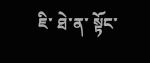ཇི་ ཐེ་ན་ སྟོང་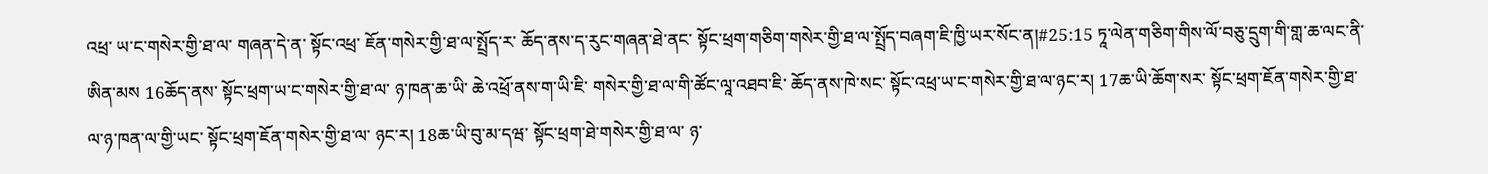འཕྲ་ ཡ་ང་གསེར་གྱི་ཐ་ལ་ གཞན་དེ་ན་ སྟོང་འཕྲ་ ཇོན་གསེར་གྱི་ཐ་ལ་སྤྲོད་ར་ ཆོད་ནས་ད་རུང་གཞན་ཐེ་ནང་ སྟོང་ཕྲག་གཅིག་གསེར་གྱི་ཐ་ལ་སྤྲོད་བཞག་ཇི་ཁྱི་ཡར་སོང་ན།#25:15 ཏཱ་ལེན་གཅིག་གིས་ལོ་བཅུ་དྲུག་གི་གླ་ཆ་ལང་ནི་ཨིན་མས 16ཆོད་ནས་ སྟོང་ཕྲག་ཡ་ང་གསེར་གྱི་ཐ་ལ་ ཉ་ཁན་ཆ་ཡི་ ཆེ་འཕྲོ་ནས་ག་ཡི་ཇི་ གསེར་གྱི་ཐ་ལ་གི་ཚོང་ལཱ་འཐབ་ཇི་ ཆོད་ནས་ཁེ་སང་ སྟོང་འཕྲ་ཡ་ང་གསེར་གྱི་ཐ་ལ་ཉང་ར། 17ཆ་ཡི་ཆོག་སར་ སྟོང་ཕྲག་ཇོན་གསེར་གྱི་ཐ་ལ་ཉ་ཁན་ལ་གྱི་ཡང་ སྟོང་ཕྲག་ཇོན་གསེར་གྱི་ཐ་ལ་ ཉང་ར། 18ཆ་ཡི་བུ་མ་དཝ་ སྟོང་ཕྲག་ཐེ་གསེར་གྱི་ཐ་ལ་ ཉ་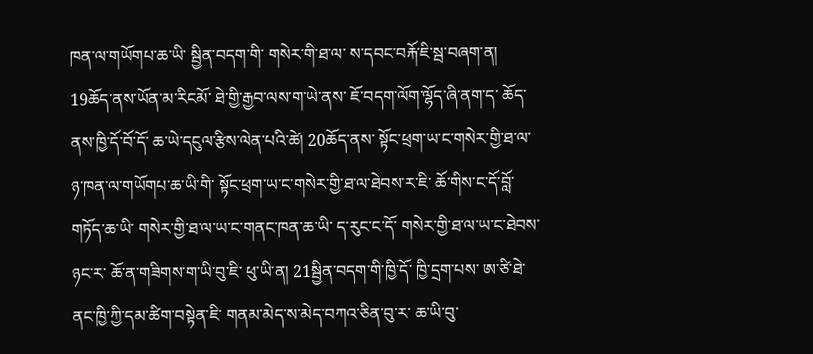ཁན་ལ་གཡོགཔ་ཆ་ཡི་ སྦྱིན་བདག་གི་ གསེར་གི་ཐ་ལ་ ས་དབང་བརྐོ་ཇི་སྦ་བཞག་ན།
19ཆོད་ནས་ཡོན་མ་རིངམོ་ ཐེ་གྱི་རྒྱབ་ལས་ག་ཡེ་ནས་ ཇོ་བདག་ལོག་ལྷོད་ཞི་ནག་ད་ ཆོད་ནས་ཁྱི་དོ་བོ་དོ་ ཆ་ཡེ་དངུལ་རྩིས་ལེན་པའི་ཚེ། 20ཆོད་ནས་ སྟོང་ཕྲག་ཡ་ང་གསེར་གྱི་ཐ་ལ་ཉ་ཁན་ལ་གཡོགཔ་ཆ་ཡི་གི་ སྟོང་ཕྲག་ཡ་ང་གསེར་གྱི་ཐ་ལ་ཐེབས་ར་ཇི་ ཆོ་གིས་ང་དོ་བློ་གཏོད་ཆ་ཡི་ གསེར་གྱི་ཐ་ལ་ཡ་ང་གནང་ཁན་ཆ་ཡི་ ད་རུང་ང་དོ་ གསེར་གྱི་ཐ་ལ་ཡ་ང་ཐེབས་ཉང་ར་ ཆོ་ན་གཟིགས་ག་ཡི་བུ་ཇི་ ཕུ་ཡི་ན། 21སྦྱིན་བདག་གི་ཁྱི་དོ་ ཁྱི་དྲག་པས་ ཨ་ཙི་ཐེ་ནང་ཁྱི་ཀྱི་དམ་ཚིག་བསྟེན་ཇི་ གནམ་མེད་ས་མེད་བཀའ་ཅིན་བུ་ར་ ཆ་ཡི་བུ་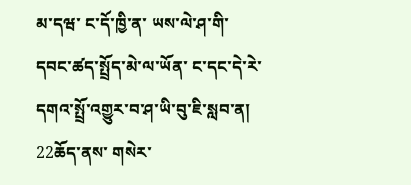མ་དཝ་ ང་དོ་ཁྱི་ན་ ཡས་ལེ་ཤ་གི་དབང་ཚད་སྤྲོད་མེ་ལ་ཡོན་ ང་དང་དེ་རེ་ དགའ་སྤྲོ་འགྱུར་བ་ཤ་ཡི་བུ་ཇི་སླབ་ན།
22ཆོད་ནས་ གསེར་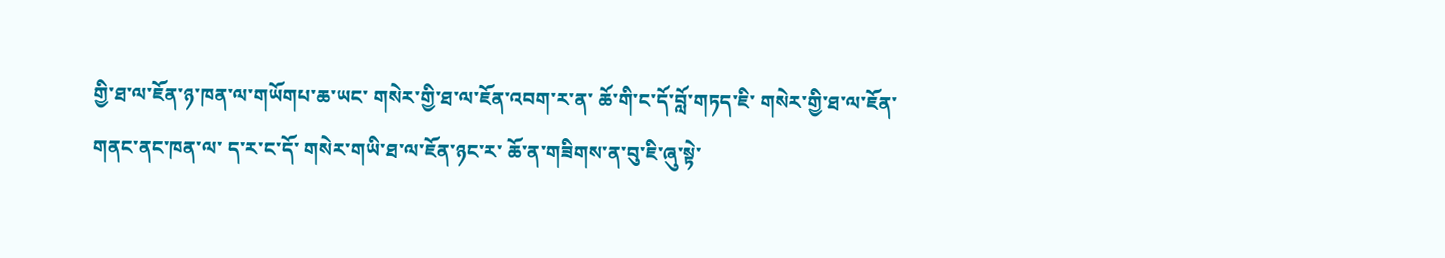གྱི་ཐ་ལ་ཇོན་ཉ་ཁན་ལ་གཡོགཔ་ཆ་ཡང་ གསེར་གྱི་ཐ་ལ་ཇོན་འབག་ར་ན་ ཆོ་གི་ང་དོ་བློ་གཏད་ཇི་ གསེར་གྱི་ཐ་ལ་ཇོན་གནང་ནང་ཁན་ལ་ ད་ར་ང་དོ་ གསེར་གཡི་ཐ་ལ་ཇོན་ཉང་ར་ ཆོ་ན་གཟིགས་ན་བུ་ཇི་ཞུ་སྟེ་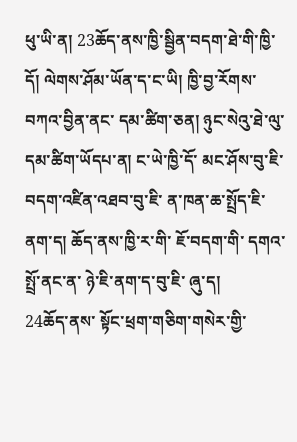ཕུ་ཡི་ན། 23ཆོད་ནས་ཁྱི་སྦྱིན་བདག་ཐེ་གི་ཁྱི་དོ། ལེགས་ཤོམ་ཡོན་ད་ང་ཡི། ཁྱི་བྱ་རོགས་ བཀའ་བྱིན་ནང་ དམ་ཚིག་ཅན། ཉུང་སེའུ་ཐེ་ལུ་དམ་ཚིག་ཡོདཔ་ན། ང་ཡེ་ཁྱི་དོ་ མང་ཤོས་བུ་ཇི་བདག་འཛིན་འཐབ་བུ་ཇི་ ན་ཁན་ཆ་སྤྲོད་ཇི་ནག་ད། ཆོད་ནས་ཁྱི་ར་གི་ ཇོ་བདག་གི་ དགའ་སྤྲོ་ནང་ན་ ཉེ་ཇི་ནག་ད་བུ་ཇི་ ཞུ་ད།
24ཆོད་ནས་ སྟོང་ཕྲག་གཅིག་གསེར་གྱི་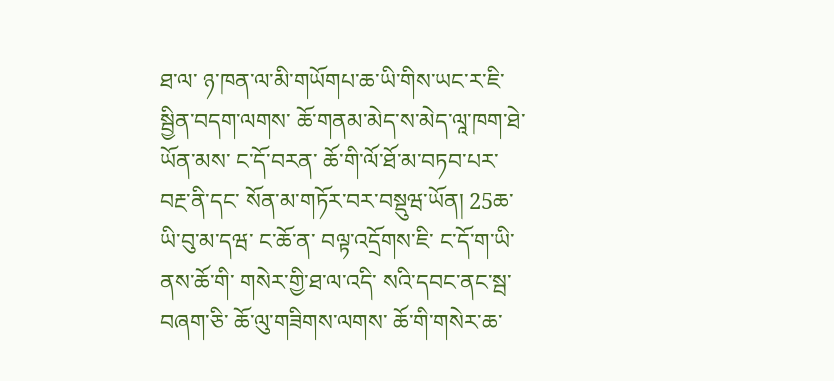ཐ་ལ་ ཉ་ཁན་ལ་མི་གཡོགཔ་ཆ་ཡི་གིས་ཡང་ར་ཇི་ སྦྱིན་བདག་ལགས་ ཆོ་གནམ་མེད་ས་མེད་ལཱ་ཁག་ཐེ་ཡོན་མས་ ང་དོ་བརན་ ཆོ་གི་ལོ་ཐོ་མ་བཏབ་པར་བརྔ་ནི་དང་ སོན་མ་གཏོར་བར་བསྡུཝ་ཡོན། 25ཆ་ཡི་བུ་མ་དཝ་ ང་ཆོ་ན་ བལྟ་འདྲོགས་ཇི་ ང་དོ་ག་ཡི་ནས་ཆོ་གི་ གསེར་གྱི་ཐ་ལ་འདི་ སའི་དབང་ནང་སྦ་བཞག་ཅི་ ཆོ་ལུ་གཟིགས་ལགས་ ཆོ་གི་གསེར་ཆ་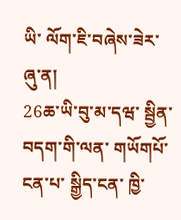ཡི་ ལོག་ཇི་བཞེས་ཟེར་ཞུ་ན།
26ཆ་ཡི་བུ་མ་དཝ་ སྦྱིན་བདག་གི་ལན་ གཡོགཔོ་ངན་པ་ སྒྱིད་ངན་ ཁྱི་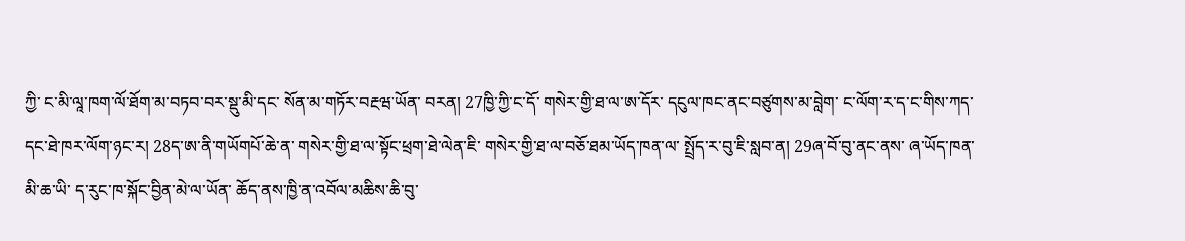ཀྱི་ ང་མི་ལཱ་ཁག་ལོ་ཐོག་མ་བཏབ་བར་སྡུ་མི་དང་ སོན་མ་གཏོར་བརྔཝ་ཡོན་ བརན། 27ཁྱི་ཀྱི་ང་དོ་ གསེར་གྱི་ཐ་ལ་ཨ་དོར་ དངུལ་ཁང་ནང་བཙུགས་མ་བླེག་ ང་ལོག་ར་ད་ང་གིས་ཀད་དང་ཐེ་ཁར་ལོག་ཉང་ར། 28ད་ཨ་ནི་གཡོགཔོ་ཆེ་ན་ གསེར་གྱི་ཐ་ལ་སྟོང་ཕྲག་ཐེ་ལེན་ཇི་ གསེར་གྱི་ཐ་ལ་བཅོ་ཐམ་ཡོད་ཁན་ལ་ སྤྲོད་ར་བུ་ཇི་སླབ་ན། 29ཞ་བོ་བུ་ནང་ནས་ ཞ་ཡོད་ཁན་མི་ཆ་ཡི་ ད་རུང་ཁ་སྐོང་བྱིན་མེ་ལ་ཡོན་ ཆོད་ནས་ཁྱི་ན་འབོལ་མཆིས་ཆི་བུ་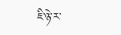ཇི་ཉེ་ར་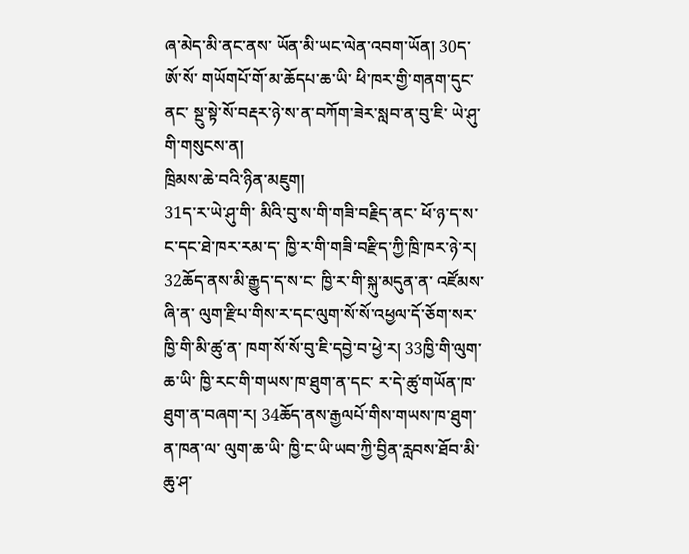ཞ་མེད་མི་ནང་ནས་ ཡོན་མི་ཡང་ལེན་འབག་ཡོན། 30ད་ཨོ་སོ་ གཡོགཔོ་གོ་མ་ཆོདཔ་ཆ་ཡི་ ཕི་ཁར་གྱི་གནག་དུང་ནང་ སྔུ་སྟེ་སོ་བརྡར་ཉེ་ས་ན་བཀོག་ཟེར་སླབ་ན་བུ་ཇི་ ཡེ་ཤུ་གི་གསུངས་ན།
ཁྲིམས་ཆེ་བའི་ཉིན་མཇུག།
31ད་ར་ཡེ་ཤུ་གི་ མིའི་བུ་ས་གི་གཟི་བརྗིད་ནང་ ཕོ་ཉ་ད་ས་ང་དང་ཐེ་ཁར་རམ་ད་ ཁྱི་ར་གི་གཟི་བརྫིད་ཀྱི་ཁྲི་ཁར་ཉེ་ར། 32ཆོད་ནས་མི་རྒྱུད་ད་ས་ང་ ཁྱི་ར་གི་སྐུ་མདུན་ན་ འཛོམས་ཞི་ན་ ལུག་རྫིཔ་གིས་ར་དང་ལུག་སོ་སོ་འཕྱལ་དོ་ཅོག་སར་ ཁྱི་གི་མི་ཚུ་ན་ ཁག་སོ་སོ་བུ་ཇི་དབྱེ་བ་ཕྱེ་ར། 33ཁྱི་གི་ལུག་ཆ་ཡི་ ཁྱི་རང་གི་གཡས་ཁ་ཐུག་ན་དང་ ར་དེ་ཚུ་གཡོན་ཁ་ཐུག་ན་བཞག་ར། 34ཆོད་ནས་རྒྱལཔོ་གིས་གཡས་ཁ་ཐུག་ན་ཁན་ལ་ ལུག་ཆ་ཡི་ ཁྱི་ང་ཡི་ཡབ་ཀྱི་བྱིན་རླབས་ཐོབ་མི་ཆུ་ཤ་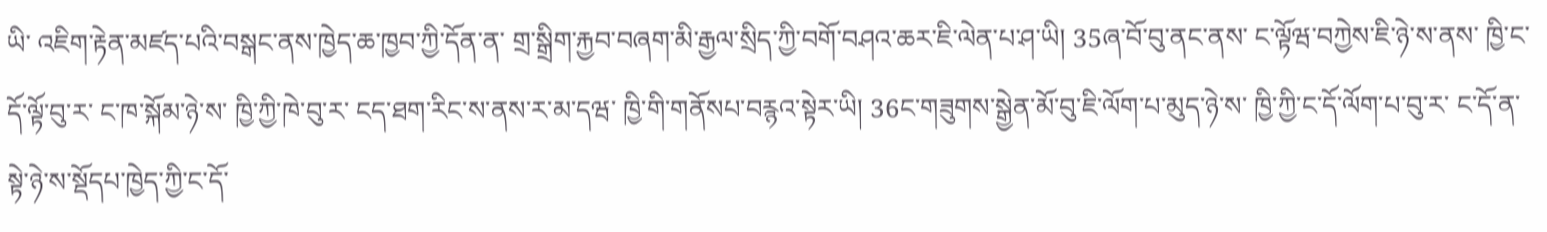ཡི་ འཇིག་རྟེན་མཛད་པའི་བསྒང་ནས་ཁྱེད་ཆ་ཁྱབ་ཀྱི་དོན་ན་ གྲ་སྒྲིག་རྐྱབ་བཞག་མི་རྒྱལ་སྲིད་ཀྱི་བགོ་བཤའ་ཆར་ཇི་ལེན་པ་ཤ་ཡི། 35ཞ་བོ་བུ་ནང་ནས་ ང་ལྟོཝ་བཀྱེས་ཇི་ཉེ་ས་ནས་ ཁྱི་ང་དོ་ལྟོ་བུ་ར་ ང་ཁ་སྐོམ་ཉེ་ས་ ཁྱི་ཀྱི་ཁེ་བུ་ར་ ངད་ཐག་རིང་ས་ནས་ར་མ་དཝ་ ཁྱི་གི་གནོསཔ་བརྙའ་སྟེར་ཡི། 36ང་གཟུགས་སྒྱེན་མོ་བུ་ཇི་ལོག་པ་མུད་ཉེ་ས་ ཁྱི་ཀྱི་ང་དོ་ལོག་པ་བུ་ར་ ང་དོ་ན་སྟེ་ཉེ་ས་སྡོདཔ་ཁྱེད་ཀྱི་ང་དོ་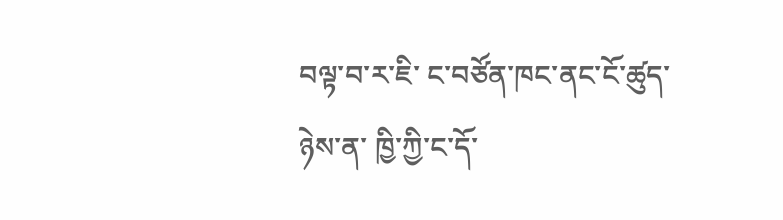བལྟ་བ་ར་ཇི་ ང་བཙོན་ཁང་ནང་ངོ་ཚུད་ཉེས་ན་ ཁྱི་ཀྱི་ང་དོ་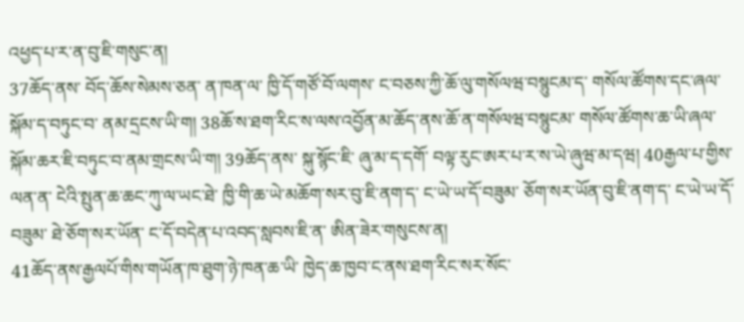འཕྱད་པ་ར་ན་བུ་ཇི་གསུང་ན།
37ཆོད་ནས་ བོད་ཆོས་སེམས་ཅན་ ན་ཁན་ལ་ ཁྱི་དོ་གཙོ་བོ་ལགས་ ང་བཅས་ཀྱི་ཆོ་ལུ་གསོལཝ་བསྙུངམ་ད་ གསོལ་ཚོགས་དང་ཞལ་སྐོམ་ད་བཏུང་བ་ ནམ་དྲངས་ཡི་ག། 38ཆོ་ས་ཐག་རིང་ས་ལས་འབྱོན་མ་ཆོད་ནས་ཆོ་ན་གསོལཝ་བསྙུངམ་ གསོལ་ཚོགས་ཆ་ཡི་ཞལ་སྐོམ་ཆར་ཇི་བཏུང་བ་ནམ་གྲངས་ཡི་ག། 39ཆོད་ནས་ སྐུ་སྙོང་ཇི་ ཞུ་མ་ད་དགོ་ བལྟ་རུང་ཨར་པ་ར་ས་ཡེ་ཞུཝ་མ་དཝ། 40རྒྱལ་པ་གྱིས་ ལན་ན་ ངེའི་སྤུན་ཆ་ཆང་ཀུ་ལ་ཡང་ཐེ་ ཁྱི་གི་ཆ་ཡེ་མཆོག་སར་བུ་ཇི་ནག་ད་ ང་ཡེ་ཡ་དོ་བཟུམ་ ཅོག་སར་ཡོན་བུ་ཇི་ནག་ད་ ང་ཡེ་ཡ་དོ་བཟུམ་ ཐེ་ཅོག་སར་ཡོན་ ང་དོ་བདེན་པ་འབད་སླབས་ཇི་ན་ ཨིན་ཟེར་གསུངས་ན།
41ཆོད་ནས་རྒྱལཔོ་གིས་གཡོན་ཁ་ཐུག་ཉེ་ཁན་ཆ་ཡི་ ཁྱེད་ཆ་ཁྱབ་ང་ནས་ཐག་རིང་སར་སོང་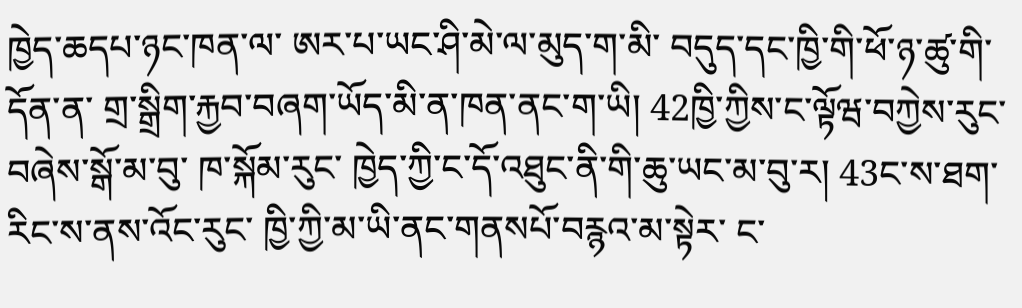ཁྱེད་ཆདཔ་ཉང་ཁན་ལ་ ཨར་པ་ཡང་ཤི་མེ་ལ་མུད་ག་མི་ བདུད་དང་ཁྱི་གི་ཕོ་ཉ་ཚུ་གི་དོན་ན་ གྲ་སྒྲིག་རྐྱབ་བཞག་ཡོད་མི་ན་ཁན་ནང་ག་ཡི། 42ཁྱི་ཀྱིས་ང་ལྟོཝ་བཀྱེས་རུང་ བཞེས་སྒོ་མ་བུ་ ཁ་སྐོམ་རུང་ ཁྱེད་ཀྱི་ང་དོ་འཐུང་ནི་གི་ཆུ་ཡང་མ་བུ་ར། 43ང་ས་ཐག་རིང་ས་ནས་འོང་རུང་ ཁྱི་ཀྱི་མ་ཡི་ནང་གནསཔོ་བརྙའ་མ་སྟེར་ ང་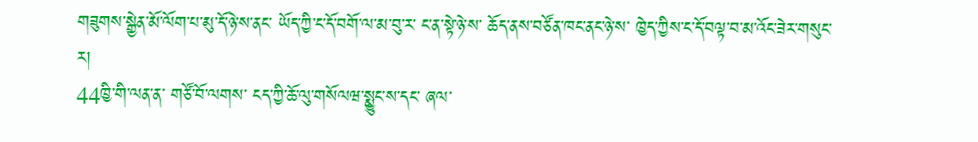གཟུགས་སྒྱེན་མོ་ལོག་པ་མུ་དོ་ཉེ་ས་ནང་ ཡོད་ཀྱི་ང་དོ་བགོ་ལ་མ་བུ་ར་ ང་ན་སྟེ་ཉེ་ས་ ཆོད་ནས་བཙོན་ཁང་ནང་ཉེ་ས་ ཁྱེད་ཀྱིས་ང་དོ་བལྟ་བ་མ་འོང་ཟེར་གསུང་ར།
44ཁྱི་གི་ལན་ན་ གཙོ་བོ་ལགས་ ངད་ཀྱི་ཆོ་ལུ་གསོལཝ་སྨྱུང་ས་དང་ ཞལ་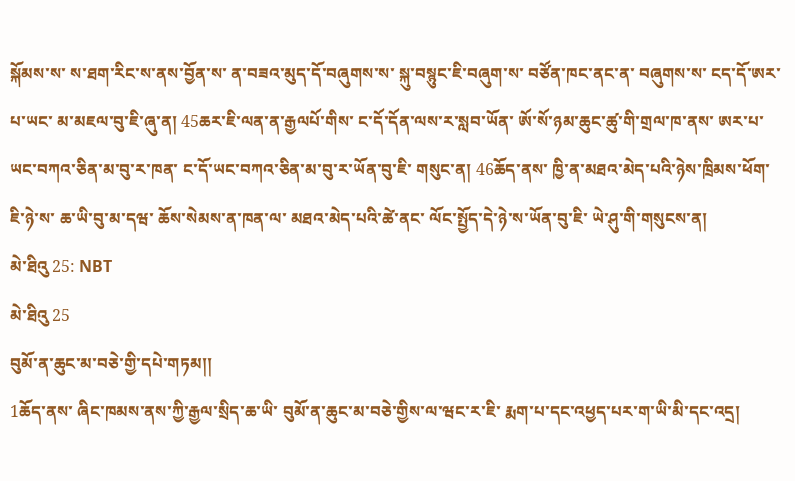སྐོམས་ས་ ས་ཐག་རིང་ས་ནས་བྱོན་ས་ ན་བཟའ་མུད་དོ་བཞུགས་ས་ སྐུ་བསྙུང་ཇི་བཞུག་ས་ བཙོན་ཁང་ནང་ན་ བཞུགས་ས་ ངད་དོ་ཨར་པ་ཡང་ མ་མཇལ་བུ་ཇི་ཞུ་ན། 45ཆར་ཇི་ལན་ན་རྒྱལཔོ་གིས་ ང་དོ་དོན་ལས་ར་སླབ་ཡོན་ ཨོ་སོ་ཉམ་ཆུང་ཚུ་གི་གྲལ་ཁ་ནས་ ཨར་པ་ཡང་བཀའ་ཅིན་མ་བུ་ར་ཁན་ ང་དོ་ཡང་བཀའ་ཅིན་མ་བུ་ར་ཡོན་བུ་ཇི་ གསུང་ན། 46ཆོད་ནས་ ཁྱི་ན་མཐའ་མེད་པའི་ཉེས་ཁྲིམས་ཕོག་ཇི་ཉེ་ས་ ཆ་ཡི་བུ་མ་དཝ་ ཆོས་སེམས་ན་ཁན་ལ་ མཐའ་མེད་པའི་ཚེ་ནང་ ལོང་སྤྱོད་དེ་ཉེ་ས་ཡོན་བུ་ཇི་ ཡེ་ཤུ་གི་གསུངས་ན།
མེ་ཐིའུ 25: NBT
མེ་ཐིའུ 25
བུམོ་ན་ཆུང་མ་བཅེ་གྱི་དཔེ་གཏམ།།
1ཆོད་ནས་ ཞིང་ཁམས་ནས་ཀྱི་རྒྱལ་སྲིད་ཆ་ཡི་ བུམོ་ན་ཆུང་མ་བཅེ་གྱིས་ལ་ཝང་ར་ཇི་ རྨག་པ་དང་འཕྱད་པར་ག་ཡི་མི་དང་འདྲ།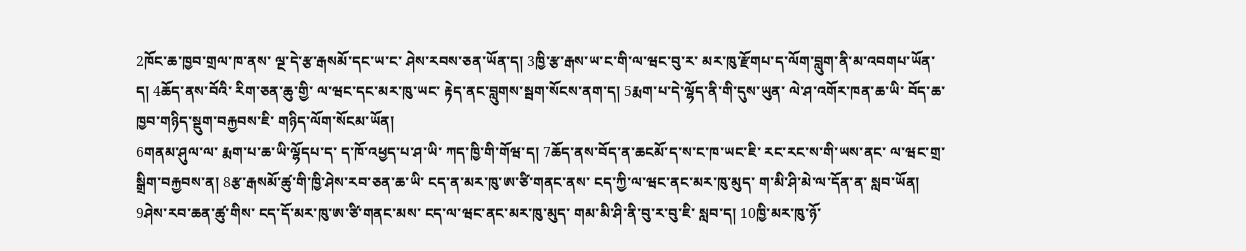2ཁོང་ཆ་ཁྱབ་གྲལ་ཁ་ནས་ ལྔ་དེ་རྩ་རྒསམོ་དང་ཡ་ང་ ཤེས་རབས་ཅན་ཡོན་ད། 3ཁྱི་རྩ་རྒས་ཡ་ང་གི་ལ་ཝང་བུ་ར་ མར་ཁུ་རྫོགཔ་ད་ལོག་བླུག་ནི་མ་འབགཔ་ཡོན་ད། 4ཆོད་ནས་བོའི་ རིག་ཅན་ཆུ་གྱི་ ལ་ཝང་དང་མར་ཁུ་ཡང་ རྟེད་ནང་བླུགས་སྦག་སོངས་ནག་ད། 5རྨག་པ་དེ་ལྷོད་ནི་གི་དུས་ཡུན་ ལེ་ཤ་འགོར་ཁན་ཆ་ཡི་ བོད་ཆ་ཁྱབ་གཉིད་སྡུག་བརྐྱབས་ཇི་ གཉིད་ལོག་སོངམ་ཡོན།
6གནམ་ཤུལ་ལ་ རྨག་པ་ཆ་ཡི་ལྷོདཔ་ད་ ད་ཁོ་འཕྱད་པ་ཤ་ཡི་ ཀད་ཁྱི་གི་གོཝ་ད། 7ཆོད་ནས་བོད་ན་ཆངམོ་ད་ས་ང་ཁ་ཡང་ཇི་ རང་རང་ས་གི་ཡས་ནང་ ལ་ཝང་གྲ་སྒྲིག་བརྐྱབས་ན། 8རྩ་རྒསམོ་ཚུ་གི་ཁྱི་ཤེས་རབ་ཅན་ཆ་ཡི་ ངད་ན་མར་ཁུ་ཨ་ཙི་གནང་ནས་ ངད་ཀྱི་ལ་ཝང་ནང་མར་ཁུ་མུད་ ག་མི་ཤི་མེ་ལ་དོན་ན་ སླབ་ཡོན། 9ཤེས་རབ་ཆན་ཚུ་གིས་ ངད་དོ་མར་ཁུ་ཨ་ཙི་གནང་མས་ ངད་ལ་ཝང་ནང་མར་ཁུ་མུད་ གམ་མི་ཤི་ནི་བུ་ར་བུ་ཇི་ སླབ་ད། 10ཁྱི་མར་ཁུ་ཉོ་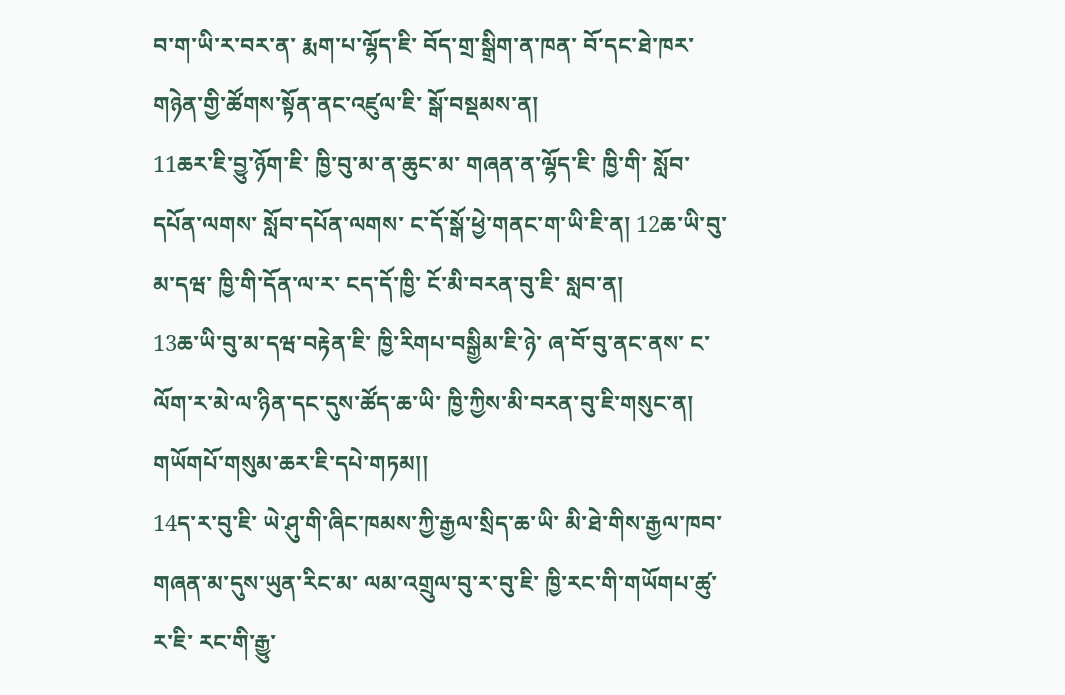བ་ག་ཡི་ར་བར་ན་ རྨག་པ་ལྷོད་ཇི་ བོད་གྲ་སྒྲིག་ན་ཁན་ བོ་དང་ཐེ་ཁར་ གཉེན་གྱི་ཚོགས་སྟོན་ནང་འཛུལ་ཇི་ སྒོ་བསྡམས་ན།
11ཆར་ཇི་བྱུ་ཉོག་ཇི་ ཁྱི་བུ་མ་ན་ཆུང་མ་ གཞན་ན་ལྷོད་ཇི་ ཁྱི་གི་ སློབ་དཔོན་ལགས་ སློབ་དཔོན་ལགས་ ང་དོ་སྒོ་ཕྱེ་གནང་ག་ཡི་ཇི་ན། 12ཆ་ཡི་བུ་མ་དཝ་ ཁྱི་གི་དོན་ལ་ར་ ངད་དོ་ཁྱི་ ངོ་མི་བརན་བུ་ཇི་ སླབ་ན།
13ཆ་ཡི་བུ་མ་དཝ་བརྟེན་ཇི་ ཁྱི་རིགཔ་བསྒྱིམ་ཇི་ཉེ་ ཞ་བོ་བུ་ནང་ནས་ ང་ལོག་ར་མེ་ལ་ཉིན་དང་དུས་ཚོད་ཆ་ཡི་ ཁྱི་ཀྱིས་མི་བརན་བུ་ཇི་གསུང་ན།
གཡོགཔོ་གསུམ་ཆར་ཇི་དཔེ་གཏམ།།
14ད་ར་བུ་ཇི་ ཡེ་ཤུ་གི་ཞིང་ཁམས་ཀྱི་རྒྱལ་སྲིད་ཆ་ཡི་ མི་ཐེ་གིས་རྒྱལ་ཁབ་གཞན་མ་དུས་ཡུན་རིང་མ་ ལམ་འགྲུལ་བུ་ར་བུ་ཇི་ ཁྱི་རང་གི་གཡོགཔ་ཚུ་ར་ཇི་ རང་གི་རྒྱུ་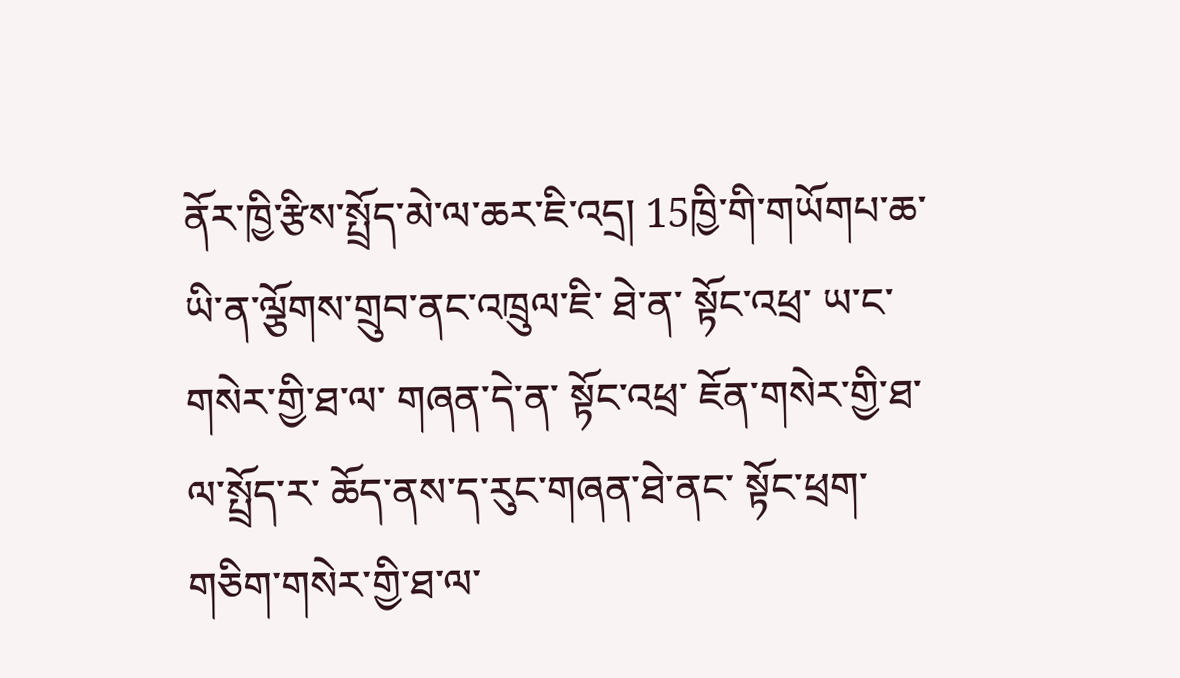ནོར་ཁྱི་རྩིས་སྤྲོད་མེ་ལ་ཆར་ཇི་འདྲ། 15ཁྱི་གི་གཡོགཔ་ཆ་ཡི་ན་ལྕོགས་གྲུབ་ནང་འཁྲུལ་ཇི་ ཐེ་ན་ སྟོང་འཕྲ་ ཡ་ང་གསེར་གྱི་ཐ་ལ་ གཞན་དེ་ན་ སྟོང་འཕྲ་ ཇོན་གསེར་གྱི་ཐ་ལ་སྤྲོད་ར་ ཆོད་ནས་ད་རུང་གཞན་ཐེ་ནང་ སྟོང་ཕྲག་གཅིག་གསེར་གྱི་ཐ་ལ་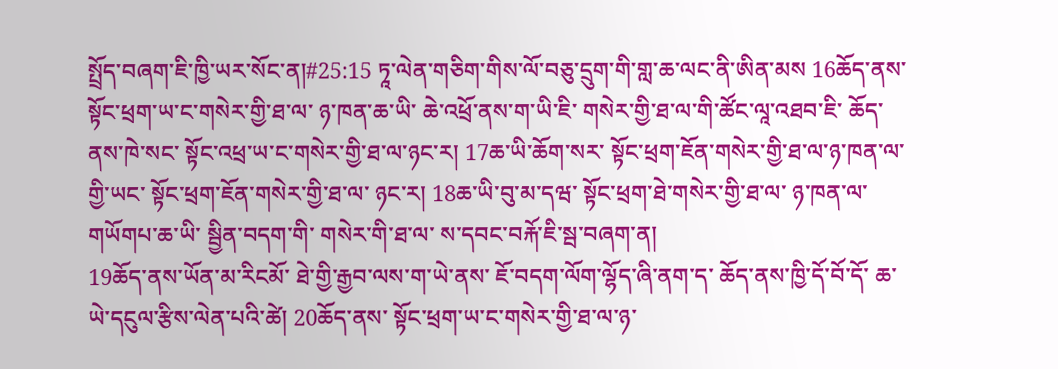སྤྲོད་བཞག་ཇི་ཁྱི་ཡར་སོང་ན།#25:15 ཏཱ་ལེན་གཅིག་གིས་ལོ་བཅུ་དྲུག་གི་གླ་ཆ་ལང་ནི་ཨིན་མས 16ཆོད་ནས་ སྟོང་ཕྲག་ཡ་ང་གསེར་གྱི་ཐ་ལ་ ཉ་ཁན་ཆ་ཡི་ ཆེ་འཕྲོ་ནས་ག་ཡི་ཇི་ གསེར་གྱི་ཐ་ལ་གི་ཚོང་ལཱ་འཐབ་ཇི་ ཆོད་ནས་ཁེ་སང་ སྟོང་འཕྲ་ཡ་ང་གསེར་གྱི་ཐ་ལ་ཉང་ར། 17ཆ་ཡི་ཆོག་སར་ སྟོང་ཕྲག་ཇོན་གསེར་གྱི་ཐ་ལ་ཉ་ཁན་ལ་གྱི་ཡང་ སྟོང་ཕྲག་ཇོན་གསེར་གྱི་ཐ་ལ་ ཉང་ར། 18ཆ་ཡི་བུ་མ་དཝ་ སྟོང་ཕྲག་ཐེ་གསེར་གྱི་ཐ་ལ་ ཉ་ཁན་ལ་གཡོགཔ་ཆ་ཡི་ སྦྱིན་བདག་གི་ གསེར་གི་ཐ་ལ་ ས་དབང་བརྐོ་ཇི་སྦ་བཞག་ན།
19ཆོད་ནས་ཡོན་མ་རིངམོ་ ཐེ་གྱི་རྒྱབ་ལས་ག་ཡེ་ནས་ ཇོ་བདག་ལོག་ལྷོད་ཞི་ནག་ད་ ཆོད་ནས་ཁྱི་དོ་བོ་དོ་ ཆ་ཡེ་དངུལ་རྩིས་ལེན་པའི་ཚེ། 20ཆོད་ནས་ སྟོང་ཕྲག་ཡ་ང་གསེར་གྱི་ཐ་ལ་ཉ་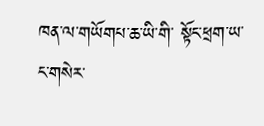ཁན་ལ་གཡོགཔ་ཆ་ཡི་གི་ སྟོང་ཕྲག་ཡ་ང་གསེར་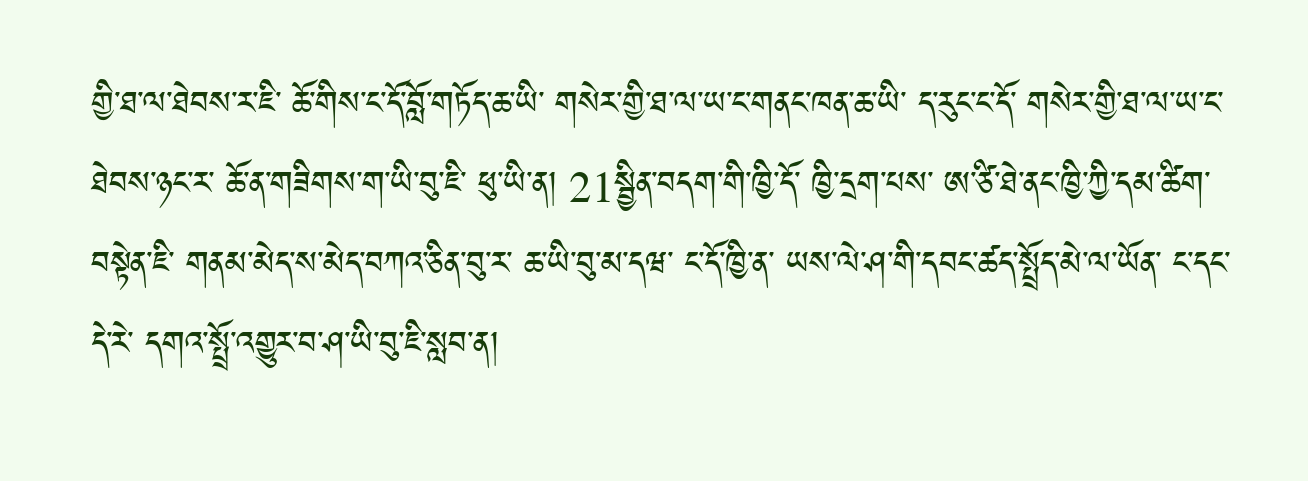གྱི་ཐ་ལ་ཐེབས་ར་ཇི་ ཆོ་གིས་ང་དོ་བློ་གཏོད་ཆ་ཡི་ གསེར་གྱི་ཐ་ལ་ཡ་ང་གནང་ཁན་ཆ་ཡི་ ད་རུང་ང་དོ་ གསེར་གྱི་ཐ་ལ་ཡ་ང་ཐེབས་ཉང་ར་ ཆོ་ན་གཟིགས་ག་ཡི་བུ་ཇི་ ཕུ་ཡི་ན། 21སྦྱིན་བདག་གི་ཁྱི་དོ་ ཁྱི་དྲག་པས་ ཨ་ཙི་ཐེ་ནང་ཁྱི་ཀྱི་དམ་ཚིག་བསྟེན་ཇི་ གནམ་མེད་ས་མེད་བཀའ་ཅིན་བུ་ར་ ཆ་ཡི་བུ་མ་དཝ་ ང་དོ་ཁྱི་ན་ ཡས་ལེ་ཤ་གི་དབང་ཚད་སྤྲོད་མེ་ལ་ཡོན་ ང་དང་དེ་རེ་ དགའ་སྤྲོ་འགྱུར་བ་ཤ་ཡི་བུ་ཇི་སླབ་ན།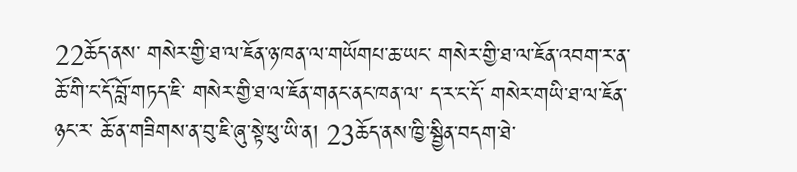22ཆོད་ནས་ གསེར་གྱི་ཐ་ལ་ཇོན་ཉ་ཁན་ལ་གཡོགཔ་ཆ་ཡང་ གསེར་གྱི་ཐ་ལ་ཇོན་འབག་ར་ན་ ཆོ་གི་ང་དོ་བློ་གཏད་ཇི་ གསེར་གྱི་ཐ་ལ་ཇོན་གནང་ནང་ཁན་ལ་ ད་ར་ང་དོ་ གསེར་གཡི་ཐ་ལ་ཇོན་ཉང་ར་ ཆོ་ན་གཟིགས་ན་བུ་ཇི་ཞུ་སྟེ་ཕུ་ཡི་ན། 23ཆོད་ནས་ཁྱི་སྦྱིན་བདག་ཐེ་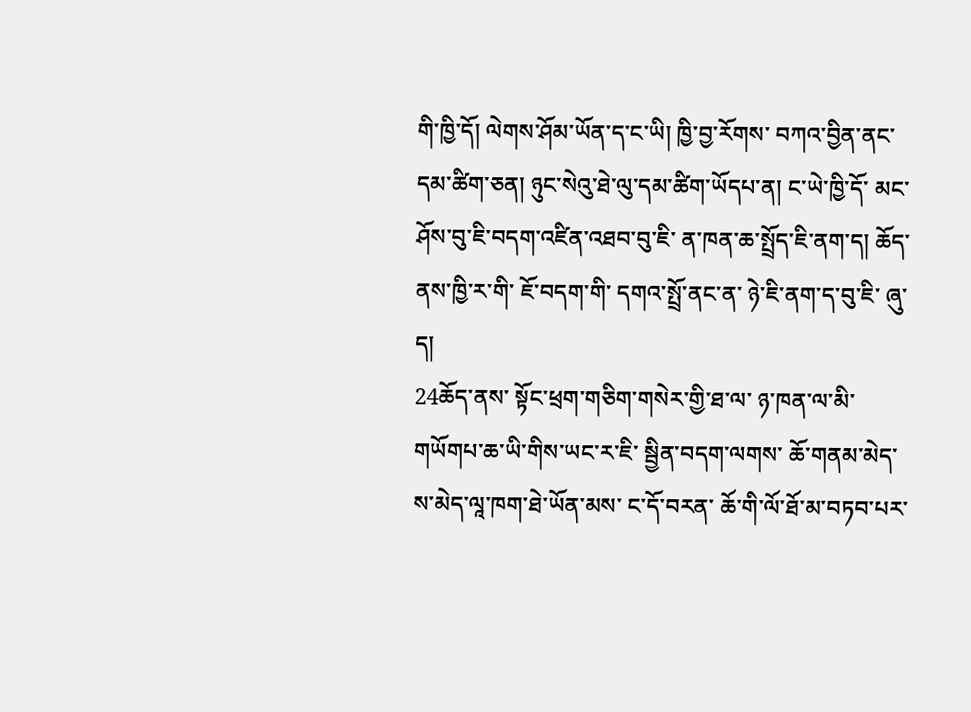གི་ཁྱི་དོ། ལེགས་ཤོམ་ཡོན་ད་ང་ཡི། ཁྱི་བྱ་རོགས་ བཀའ་བྱིན་ནང་ དམ་ཚིག་ཅན། ཉུང་སེའུ་ཐེ་ལུ་དམ་ཚིག་ཡོདཔ་ན། ང་ཡེ་ཁྱི་དོ་ མང་ཤོས་བུ་ཇི་བདག་འཛིན་འཐབ་བུ་ཇི་ ན་ཁན་ཆ་སྤྲོད་ཇི་ནག་ད། ཆོད་ནས་ཁྱི་ར་གི་ ཇོ་བདག་གི་ དགའ་སྤྲོ་ནང་ན་ ཉེ་ཇི་ནག་ད་བུ་ཇི་ ཞུ་ད།
24ཆོད་ནས་ སྟོང་ཕྲག་གཅིག་གསེར་གྱི་ཐ་ལ་ ཉ་ཁན་ལ་མི་གཡོགཔ་ཆ་ཡི་གིས་ཡང་ར་ཇི་ སྦྱིན་བདག་ལགས་ ཆོ་གནམ་མེད་ས་མེད་ལཱ་ཁག་ཐེ་ཡོན་མས་ ང་དོ་བརན་ ཆོ་གི་ལོ་ཐོ་མ་བཏབ་པར་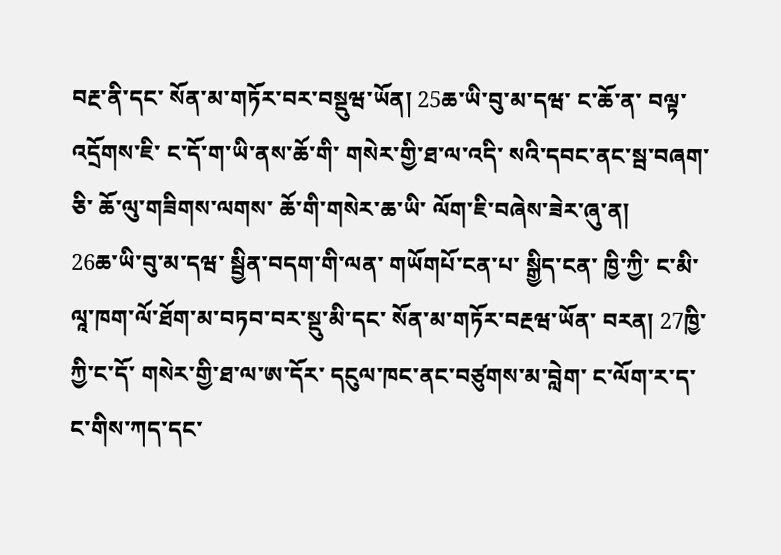བརྔ་ནི་དང་ སོན་མ་གཏོར་བར་བསྡུཝ་ཡོན། 25ཆ་ཡི་བུ་མ་དཝ་ ང་ཆོ་ན་ བལྟ་འདྲོགས་ཇི་ ང་དོ་ག་ཡི་ནས་ཆོ་གི་ གསེར་གྱི་ཐ་ལ་འདི་ སའི་དབང་ནང་སྦ་བཞག་ཅི་ ཆོ་ལུ་གཟིགས་ལགས་ ཆོ་གི་གསེར་ཆ་ཡི་ ལོག་ཇི་བཞེས་ཟེར་ཞུ་ན།
26ཆ་ཡི་བུ་མ་དཝ་ སྦྱིན་བདག་གི་ལན་ གཡོགཔོ་ངན་པ་ སྒྱིད་ངན་ ཁྱི་ཀྱི་ ང་མི་ལཱ་ཁག་ལོ་ཐོག་མ་བཏབ་བར་སྡུ་མི་དང་ སོན་མ་གཏོར་བརྔཝ་ཡོན་ བརན། 27ཁྱི་ཀྱི་ང་དོ་ གསེར་གྱི་ཐ་ལ་ཨ་དོར་ དངུལ་ཁང་ནང་བཙུགས་མ་བླེག་ ང་ལོག་ར་ད་ང་གིས་ཀད་དང་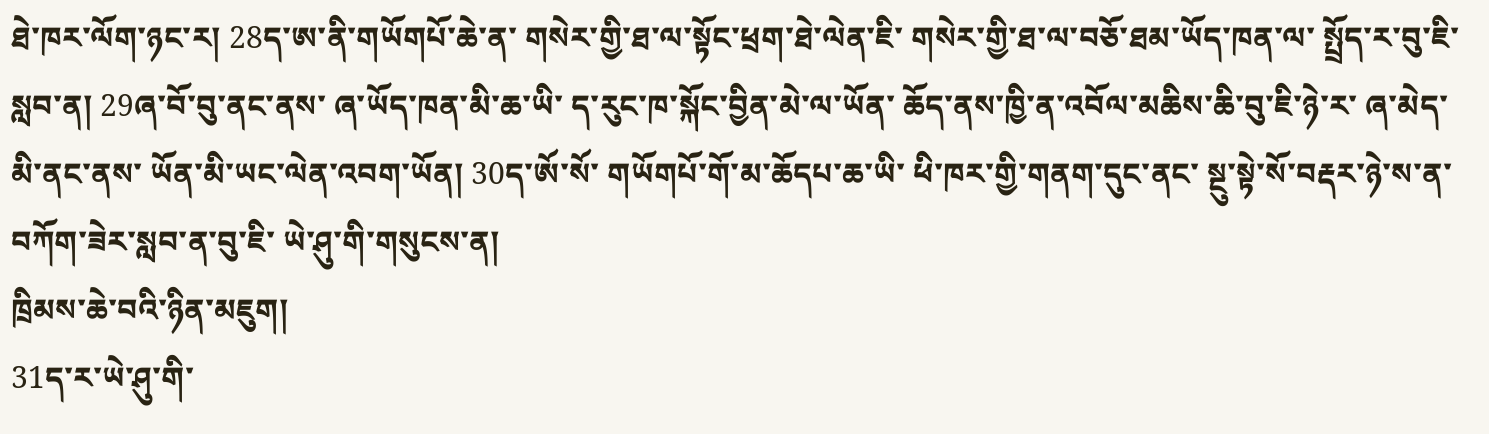ཐེ་ཁར་ལོག་ཉང་ར། 28ད་ཨ་ནི་གཡོགཔོ་ཆེ་ན་ གསེར་གྱི་ཐ་ལ་སྟོང་ཕྲག་ཐེ་ལེན་ཇི་ གསེར་གྱི་ཐ་ལ་བཅོ་ཐམ་ཡོད་ཁན་ལ་ སྤྲོད་ར་བུ་ཇི་སླབ་ན། 29ཞ་བོ་བུ་ནང་ནས་ ཞ་ཡོད་ཁན་མི་ཆ་ཡི་ ད་རུང་ཁ་སྐོང་བྱིན་མེ་ལ་ཡོན་ ཆོད་ནས་ཁྱི་ན་འབོལ་མཆིས་ཆི་བུ་ཇི་ཉེ་ར་ ཞ་མེད་མི་ནང་ནས་ ཡོན་མི་ཡང་ལེན་འབག་ཡོན། 30ད་ཨོ་སོ་ གཡོགཔོ་གོ་མ་ཆོདཔ་ཆ་ཡི་ ཕི་ཁར་གྱི་གནག་དུང་ནང་ སྔུ་སྟེ་སོ་བརྡར་ཉེ་ས་ན་བཀོག་ཟེར་སླབ་ན་བུ་ཇི་ ཡེ་ཤུ་གི་གསུངས་ན།
ཁྲིམས་ཆེ་བའི་ཉིན་མཇུག།
31ད་ར་ཡེ་ཤུ་གི་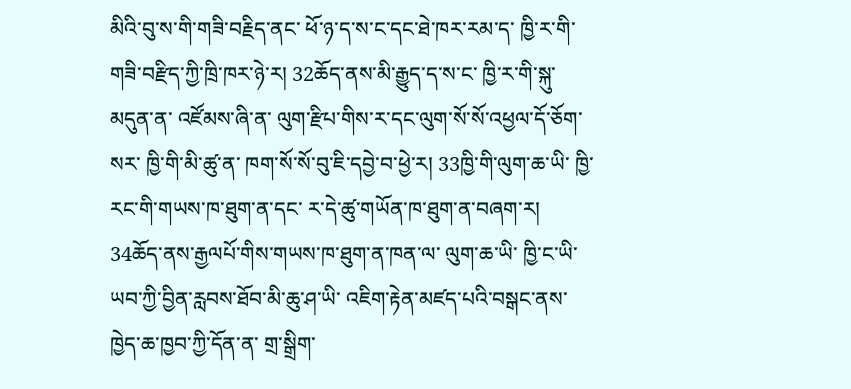མིའི་བུ་ས་གི་གཟི་བརྗིད་ནང་ ཕོ་ཉ་ད་ས་ང་དང་ཐེ་ཁར་རམ་ད་ ཁྱི་ར་གི་གཟི་བརྫིད་ཀྱི་ཁྲི་ཁར་ཉེ་ར། 32ཆོད་ནས་མི་རྒྱུད་ད་ས་ང་ ཁྱི་ར་གི་སྐུ་མདུན་ན་ འཛོམས་ཞི་ན་ ལུག་རྫིཔ་གིས་ར་དང་ལུག་སོ་སོ་འཕྱལ་དོ་ཅོག་སར་ ཁྱི་གི་མི་ཚུ་ན་ ཁག་སོ་སོ་བུ་ཇི་དབྱེ་བ་ཕྱེ་ར། 33ཁྱི་གི་ལུག་ཆ་ཡི་ ཁྱི་རང་གི་གཡས་ཁ་ཐུག་ན་དང་ ར་དེ་ཚུ་གཡོན་ཁ་ཐུག་ན་བཞག་ར། 34ཆོད་ནས་རྒྱལཔོ་གིས་གཡས་ཁ་ཐུག་ན་ཁན་ལ་ ལུག་ཆ་ཡི་ ཁྱི་ང་ཡི་ཡབ་ཀྱི་བྱིན་རླབས་ཐོབ་མི་ཆུ་ཤ་ཡི་ འཇིག་རྟེན་མཛད་པའི་བསྒང་ནས་ཁྱེད་ཆ་ཁྱབ་ཀྱི་དོན་ན་ གྲ་སྒྲིག་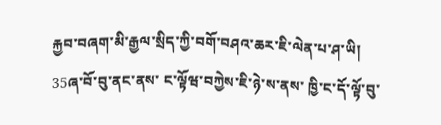རྐྱབ་བཞག་མི་རྒྱལ་སྲིད་ཀྱི་བགོ་བཤའ་ཆར་ཇི་ལེན་པ་ཤ་ཡི། 35ཞ་བོ་བུ་ནང་ནས་ ང་ལྟོཝ་བཀྱེས་ཇི་ཉེ་ས་ནས་ ཁྱི་ང་དོ་ལྟོ་བུ་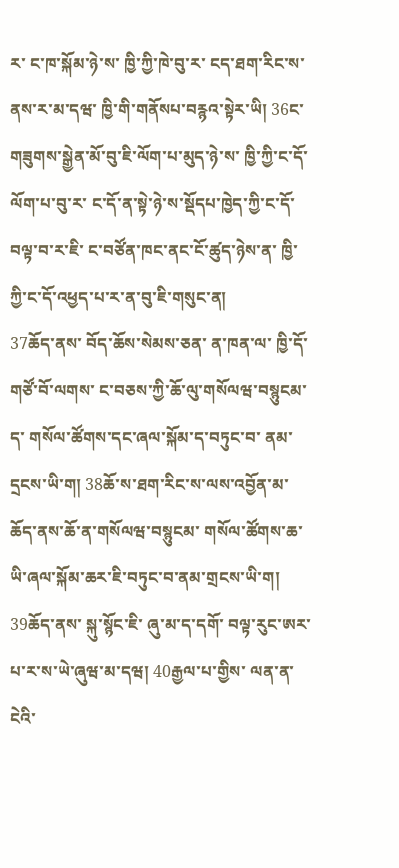ར་ ང་ཁ་སྐོམ་ཉེ་ས་ ཁྱི་ཀྱི་ཁེ་བུ་ར་ ངད་ཐག་རིང་ས་ནས་ར་མ་དཝ་ ཁྱི་གི་གནོསཔ་བརྙའ་སྟེར་ཡི། 36ང་གཟུགས་སྒྱེན་མོ་བུ་ཇི་ལོག་པ་མུད་ཉེ་ས་ ཁྱི་ཀྱི་ང་དོ་ལོག་པ་བུ་ར་ ང་དོ་ན་སྟེ་ཉེ་ས་སྡོདཔ་ཁྱེད་ཀྱི་ང་དོ་བལྟ་བ་ར་ཇི་ ང་བཙོན་ཁང་ནང་ངོ་ཚུད་ཉེས་ན་ ཁྱི་ཀྱི་ང་དོ་འཕྱད་པ་ར་ན་བུ་ཇི་གསུང་ན།
37ཆོད་ནས་ བོད་ཆོས་སེམས་ཅན་ ན་ཁན་ལ་ ཁྱི་དོ་གཙོ་བོ་ལགས་ ང་བཅས་ཀྱི་ཆོ་ལུ་གསོལཝ་བསྙུངམ་ད་ གསོལ་ཚོགས་དང་ཞལ་སྐོམ་ད་བཏུང་བ་ ནམ་དྲངས་ཡི་ག། 38ཆོ་ས་ཐག་རིང་ས་ལས་འབྱོན་མ་ཆོད་ནས་ཆོ་ན་གསོལཝ་བསྙུངམ་ གསོལ་ཚོགས་ཆ་ཡི་ཞལ་སྐོམ་ཆར་ཇི་བཏུང་བ་ནམ་གྲངས་ཡི་ག། 39ཆོད་ནས་ སྐུ་སྙོང་ཇི་ ཞུ་མ་ད་དགོ་ བལྟ་རུང་ཨར་པ་ར་ས་ཡེ་ཞུཝ་མ་དཝ། 40རྒྱལ་པ་གྱིས་ ལན་ན་ ངེའི་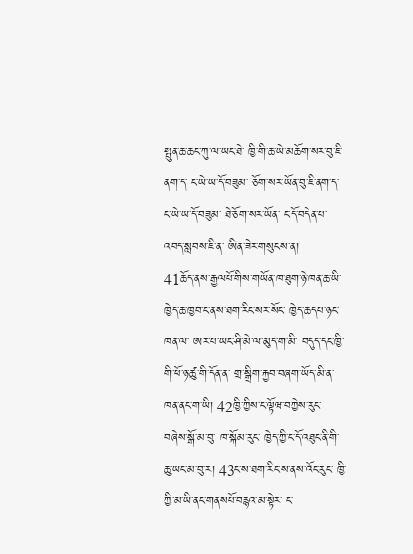སྤུན་ཆ་ཆང་ཀུ་ལ་ཡང་ཐེ་ ཁྱི་གི་ཆ་ཡེ་མཆོག་སར་བུ་ཇི་ནག་ད་ ང་ཡེ་ཡ་དོ་བཟུམ་ ཅོག་སར་ཡོན་བུ་ཇི་ནག་ད་ ང་ཡེ་ཡ་དོ་བཟུམ་ ཐེ་ཅོག་སར་ཡོན་ ང་དོ་བདེན་པ་འབད་སླབས་ཇི་ན་ ཨིན་ཟེར་གསུངས་ན།
41ཆོད་ནས་རྒྱལཔོ་གིས་གཡོན་ཁ་ཐུག་ཉེ་ཁན་ཆ་ཡི་ ཁྱེད་ཆ་ཁྱབ་ང་ནས་ཐག་རིང་སར་སོང་ ཁྱེད་ཆདཔ་ཉང་ཁན་ལ་ ཨར་པ་ཡང་ཤི་མེ་ལ་མུད་ག་མི་ བདུད་དང་ཁྱི་གི་ཕོ་ཉ་ཚུ་གི་དོན་ན་ གྲ་སྒྲིག་རྐྱབ་བཞག་ཡོད་མི་ན་ཁན་ནང་ག་ཡི། 42ཁྱི་ཀྱིས་ང་ལྟོཝ་བཀྱེས་རུང་ བཞེས་སྒོ་མ་བུ་ ཁ་སྐོམ་རུང་ ཁྱེད་ཀྱི་ང་དོ་འཐུང་ནི་གི་ཆུ་ཡང་མ་བུ་ར། 43ང་ས་ཐག་རིང་ས་ནས་འོང་རུང་ ཁྱི་ཀྱི་མ་ཡི་ནང་གནསཔོ་བརྙའ་མ་སྟེར་ ང་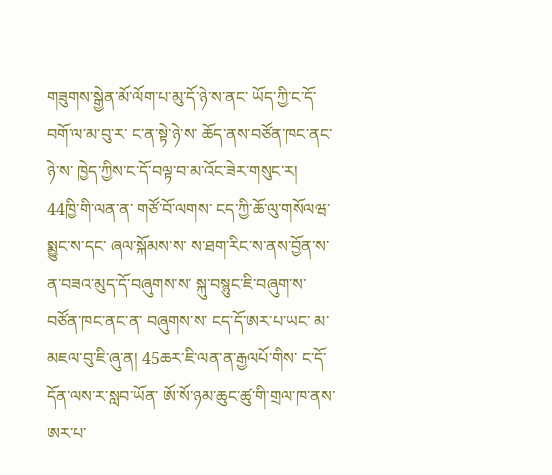གཟུགས་སྒྱེན་མོ་ལོག་པ་མུ་དོ་ཉེ་ས་ནང་ ཡོད་ཀྱི་ང་དོ་བགོ་ལ་མ་བུ་ར་ ང་ན་སྟེ་ཉེ་ས་ ཆོད་ནས་བཙོན་ཁང་ནང་ཉེ་ས་ ཁྱེད་ཀྱིས་ང་དོ་བལྟ་བ་མ་འོང་ཟེར་གསུང་ར།
44ཁྱི་གི་ལན་ན་ གཙོ་བོ་ལགས་ ངད་ཀྱི་ཆོ་ལུ་གསོལཝ་སྨྱུང་ས་དང་ ཞལ་སྐོམས་ས་ ས་ཐག་རིང་ས་ནས་བྱོན་ས་ ན་བཟའ་མུད་དོ་བཞུགས་ས་ སྐུ་བསྙུང་ཇི་བཞུག་ས་ བཙོན་ཁང་ནང་ན་ བཞུགས་ས་ ངད་དོ་ཨར་པ་ཡང་ མ་མཇལ་བུ་ཇི་ཞུ་ན། 45ཆར་ཇི་ལན་ན་རྒྱལཔོ་གིས་ ང་དོ་དོན་ལས་ར་སླབ་ཡོན་ ཨོ་སོ་ཉམ་ཆུང་ཚུ་གི་གྲལ་ཁ་ནས་ ཨར་པ་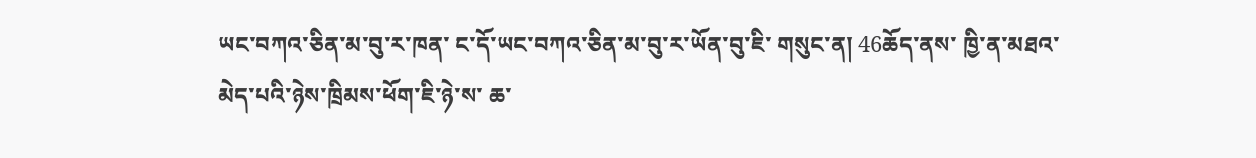ཡང་བཀའ་ཅིན་མ་བུ་ར་ཁན་ ང་དོ་ཡང་བཀའ་ཅིན་མ་བུ་ར་ཡོན་བུ་ཇི་ གསུང་ན། 46ཆོད་ནས་ ཁྱི་ན་མཐའ་མེད་པའི་ཉེས་ཁྲིམས་ཕོག་ཇི་ཉེ་ས་ ཆ་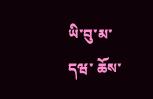ཡི་བུ་མ་དཝ་ ཆོས་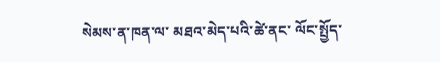སེམས་ན་ཁན་ལ་ མཐའ་མེད་པའི་ཚེ་ནང་ ལོང་སྤྱོད་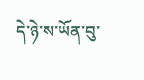དེ་ཉེ་ས་ཡོན་བུ་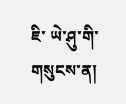ཇི་ ཡེ་ཤུ་གི་གསུངས་ན།